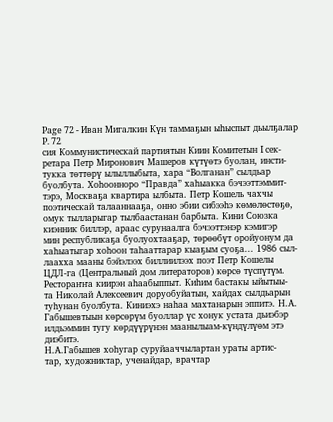Page 72 - Иван Мигалкин Күн таммаҕын ыһыспыт дьылҕалар
P. 72
сия Коммунистическай партиятын Киин Комитетын I сек-
ретара Петр Миронович Машеров күтүөтэ буолан, инсти-
тукка төттөрү ылыллыбыта, хара “Волганан” сылдьар
буолбута. Хоһоонноро “Правда” хаһыакка бэчээттэммит-
тэрэ, Москваҕа квартира ылбыта. Петр Кошель чахчы
поэтическай талааннааҕа, онно эбии сибээһэ көмөлөстөҕө,
омук тылларыгар тылбаастанан барбыта. Кини Союзка
киэнник биллэр, араас сурунаалга бэчээттэнэр кэмигэр
мин республикаҕа буолуохтааҕар, төрөөбүт оройуонум да
хаһыатыгар хоһоон таһааттарар кыаҕым суоҕа... 1986 сыл-
лаахха мааны бэйэлээх биллиилээх поэт Петр Кошелы
ЦДЛ-га (Центральный дом литераторов) көрсө түспүтүм.
Рестораҥҥа киирэн аһаабыппыт. Киһим бастакы ыйытыы-
та Николай Алексеевич доруобуйатын, хайдах сылдьарын
туһунан буолбута. Киниэхэ наһаа махтанарын эппитэ. Н.А.
Габышевтыын көрсөрүм буоллар үс хонук устата дьиэбэр
илдьэммин тугу көрдүүрүнэн маанылыам-күндүлүөм этэ
диэбитэ.
Н.А.Габышев хоһугар суруйааччылартан ураты артис-
тар, художниктар, ученайдар, врачтар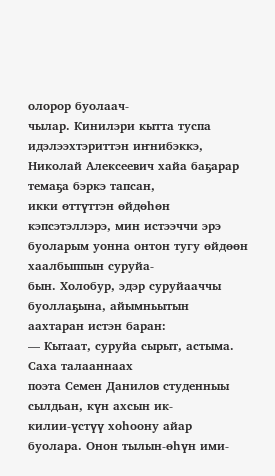олорор буолаач-
чылар. Кинилэри кытта туспа идэлээхтэриттэн иҥнибэккэ,
Николай Алексеевич хайа баҕарар темаҕа бэркэ тапсан,
икки өттүттэн өйдөһөн кэпсэтэллэрэ, мин истээччи эрэ
буоларым уонна онтон тугу өйдөөн хаалбыппын суруйа-
бын. Холобур, эдэр суруйааччы буоллаҕына, айымньытын
аахтаран истэн баран:
— Кытаат, суруйа сырыт, астыма. Саха талааннаах
поэта Семен Данилов студенныы сылдьан, күн ахсын ик-
килии-үстүү хоһоону айар буолара. Онон тылын-өһүн ими-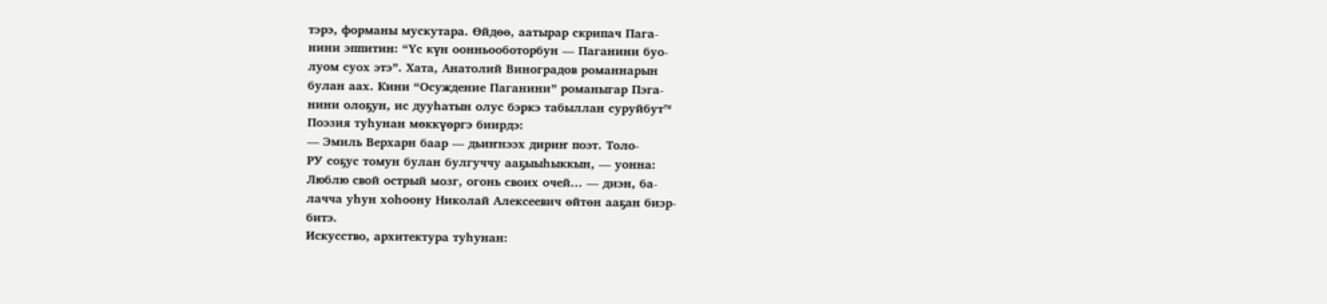тэрэ, форманы мускутара. Өйдөө, аатырар скрипач Пага-
нини эппитин: “Үс күн оонньооботорбун — Паганини буо-
луом суох этэ”. Хата, Анатолий Виноградов романнарын
булан аах. Кини “Осуждение Паганини” романыгар Пэга-
нини олоҕун, ис дууһатын олус бэркэ табыллан суруйбут™
Поэзия туһунан мөккүөргэ биирдэ:
— Эмиль Верхарн баар — дьиҥнээх дириҥ поэт. Толо-
РУ соҕус томун булан булгуччу ааҕыыһыккын, — уонна:
Люблю свой острый мозг, огонь своих очей... — диэн, ба-
лачча уһун хоһоону Николай Алексеевич өйтөн ааҕан биэр-
битэ.
Искусство, архитектура туһунан: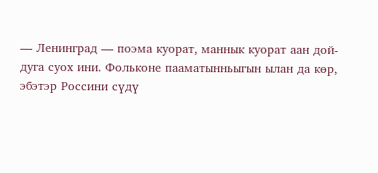— Ленинград — поэма куорат, маннык куорат аан дой-
дуга суох ини. Фольконе пааматынньыгын ылан да көр,
эбэтэр Россини сүдү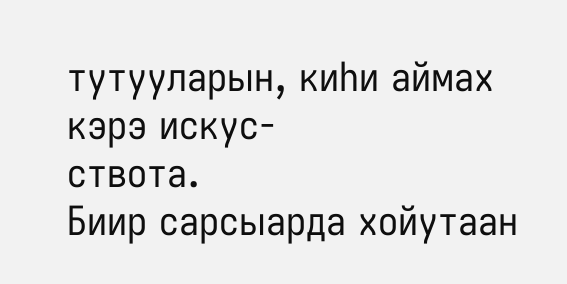тутууларын, киһи аймах кэрэ искус-
ствота.
Биир сарсыарда хойутаан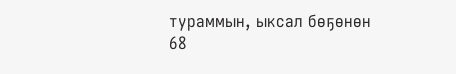тураммын, ыксал бөҕөнөн
68